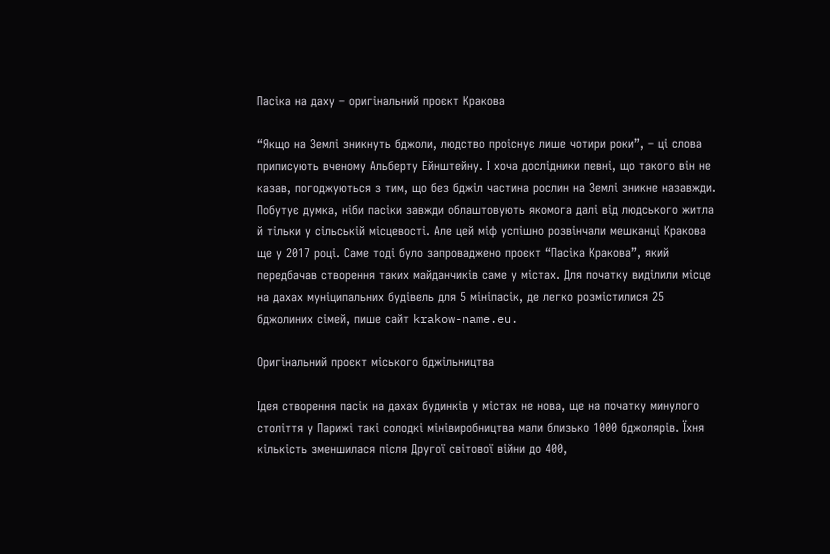Пасіка на даху – оригінальний проєкт Кракова

“Якщо на Землі зникнуть бджоли, людство проіснує лише чотири роки”, – ці слова приписують вченому Альберту Ейнштейну. І хоча дослідники певні, що такого він не казав, погоджуються з тим, що без бджіл частина рослин на Землі зникне назавжди. Побутує думка, ніби пасіки завжди облаштовують якомога далі від людського житла й тільки у сільській місцевості. Але цей міф успішно розвінчали мешканці Кракова ще у 2017 році. Саме тоді було запроваджено проєкт “Пасіка Кракова”, який передбачав створення таких майданчиків саме у містах. Для початку виділили місце на дахах муніципальних будівель для 5 мініпасік, де легко розмістилися 25 бджолиних сімей, пише сайт krakow-name.eu.

Оригінальний проєкт міського бджільництва

Ідея створення пасік на дахах будинків у містах не нова, ще на початку минулого століття у Парижі такі солодкі мінівиробництва мали близько 1000 бджолярів. Їхня кількість зменшилася після Другої світової війни до 400,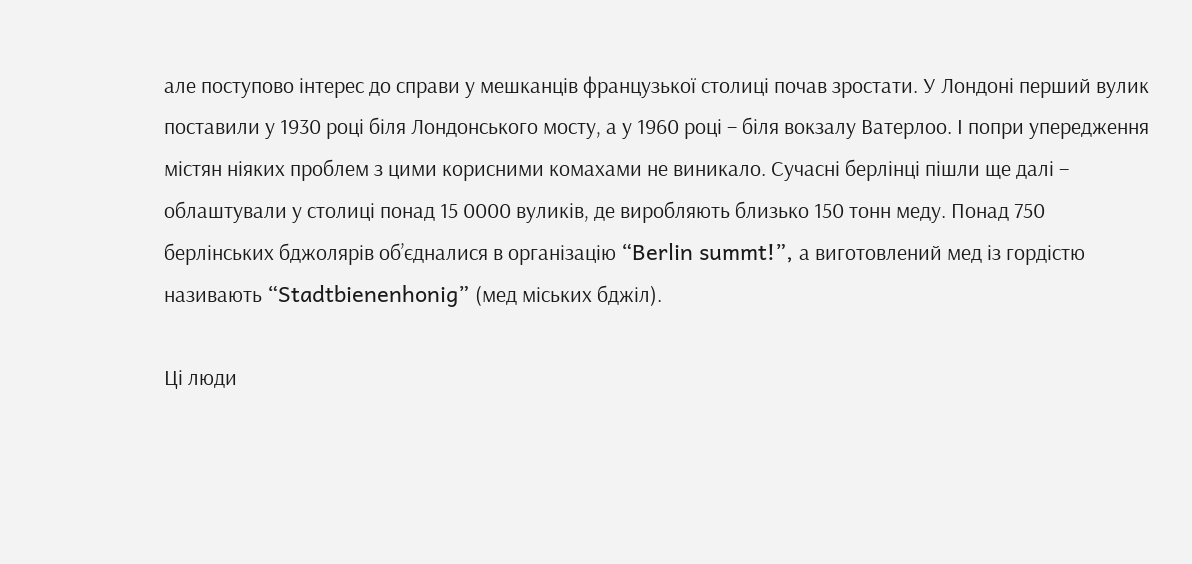але поступово інтерес до справи у мешканців французької столиці почав зростати. У Лондоні перший вулик поставили у 1930 році біля Лондонського мосту, а у 1960 році – біля вокзалу Ватерлоо. І попри упередження містян ніяких проблем з цими корисними комахами не виникало. Сучасні берлінці пішли ще далі – облаштували у столиці понад 15 0000 вуликів, де виробляють близько 150 тонн меду. Понад 750 берлінських бджолярів об’єдналися в організацію “Berlin summt!”, а виготовлений мед із гордістю називають “Stadtbienenhonig” (мед міських бджіл).

Ці люди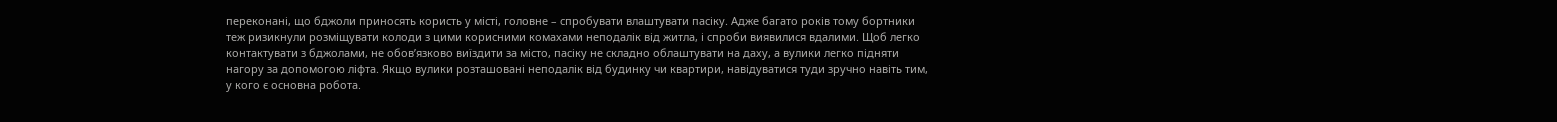переконані, що бджоли приносять користь у місті, головне – спробувати влаштувати пасіку. Адже багато років тому бортники теж ризикнули розміщувати колоди з цими корисними комахами неподалік від житла, і спроби виявилися вдалими. Щоб легко контактувати з бджолами, не обов’язково виїздити за місто, пасіку не складно облаштувати на даху, а вулики легко підняти нагору за допомогою ліфта. Якщо вулики розташовані неподалік від будинку чи квартири, навідуватися туди зручно навіть тим, у кого є основна робота.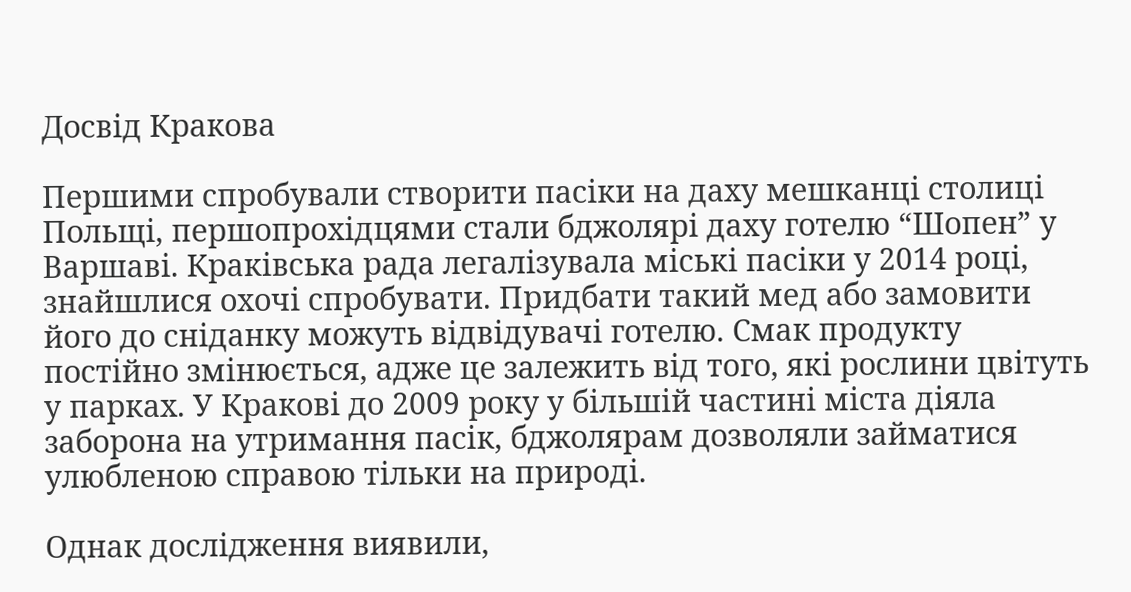Досвід Кракова

Першими спробували створити пасіки на даху мешканці столиці Польщі, першопрохідцями стали бджолярі даху готелю “Шопен” у Варшаві. Краківська рада легалізувала міські пасіки у 2014 році, знайшлися охочі спробувати. Придбати такий мед або замовити його до сніданку можуть відвідувачі готелю. Смак продукту постійно змінюється, адже це залежить від того, які рослини цвітуть у парках. У Кракові до 2009 року у більшій частині міста діяла заборона на утримання пасік, бджолярам дозволяли займатися улюбленою справою тільки на природі.

Однак дослідження виявили,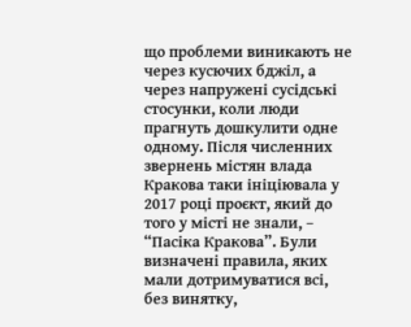що проблеми виникають не через кусючих бджіл, а через напружені сусідські стосунки, коли люди прагнуть дошкулити одне одному. Після численних звернень містян влада Кракова таки ініціювала у 2017 році проєкт, який до того у місті не знали, – “Пасіка Кракова”. Були визначені правила, яких мали дотримуватися всі, без винятку,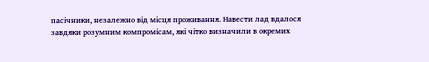пасічники, незалежно від місця проживання. Навести лад вдалося завдяки розумним компромісам, які чітко визначили в окремих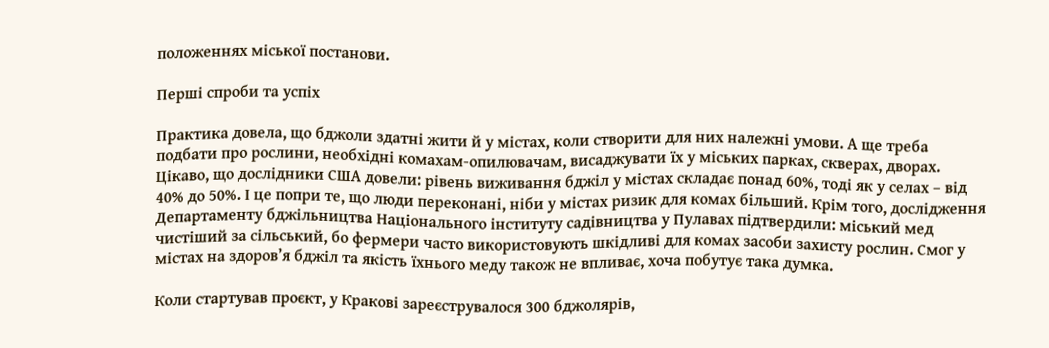положеннях міської постанови.

Перші спроби та успіх

Практика довела, що бджоли здатні жити й у містах, коли створити для них належні умови. А ще треба подбати про рослини, необхідні комахам-опилювачам, висаджувати їх у міських парках, скверах, дворах. Цікаво, що дослідники США довели: рівень виживання бджіл у містах складає понад 60%, тоді як у селах – від 40% до 50%. І це попри те, що люди переконані, ніби у містах ризик для комах більший. Крім того, дослідження Департаменту бджільництва Національного інституту садівництва у Пулавах підтвердили: міський мед чистіший за сільський, бо фермери часто використовують шкідливі для комах засоби захисту рослин. Смог у містах на здоров’я бджіл та якість їхнього меду також не впливає, хоча побутує така думка.

Коли стартував проєкт, у Кракові зареєструвалося 300 бджолярів,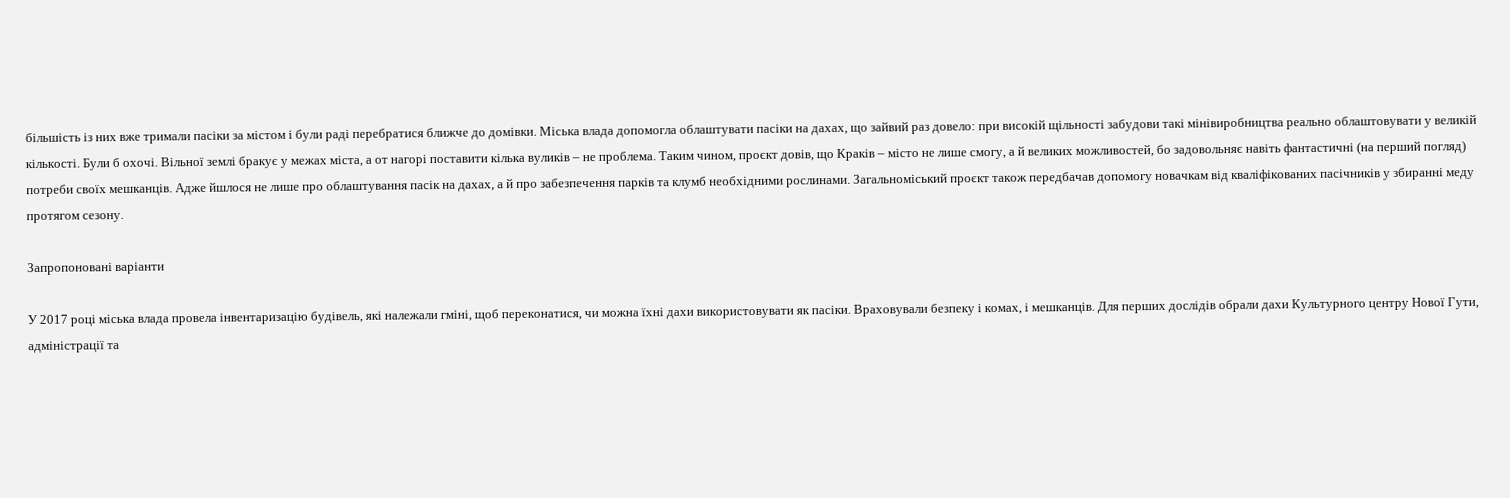більшість із них вже тримали пасіки за містом і були раді перебратися ближче до домівки. Міська влада допомогла облаштувати пасіки на дахах, що зайвий раз довело: при високій щільності забудови такі мінівиробництва реально облаштовувати у великій кількості. Були б охочі. Вільної землі бракує у межах міста, а от нагорі поставити кілька вуликів – не проблема. Таким чином, проєкт довів, що Краків – місто не лише смогу, а й великих можливостей, бо задовольняє навіть фантастичні (на перший погляд) потреби своїх мешканців. Адже йшлося не лише про облаштування пасік на дахах, а й про забезпечення парків та клумб необхідними рослинами. Загальноміський проєкт також передбачав допомогу новачкам від кваліфікованих пасічників у збиранні меду протягом сезону.

Запропоновані варіанти

У 2017 році міська влада провела інвентаризацію будівель, які належали гміні, щоб переконатися, чи можна їхні дахи використовувати як пасіки. Враховували безпеку і комах, і мешканців. Для перших дослідів обрали дахи Культурного центру Нової Гути, адміністрації та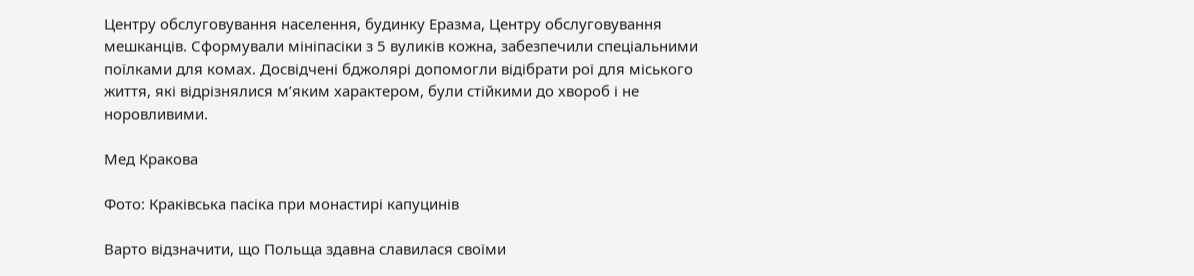Центру обслуговування населення, будинку Еразма, Центру обслуговування мешканців. Сформували мініпасіки з 5 вуликів кожна, забезпечили спеціальними поїлками для комах. Досвідчені бджолярі допомогли відібрати рої для міського життя, які відрізнялися м’яким характером, були стійкими до хвороб і не норовливими.

Мед Кракова

Фото: Краківська пасіка при монастирі капуцинів

Варто відзначити, що Польща здавна славилася своїми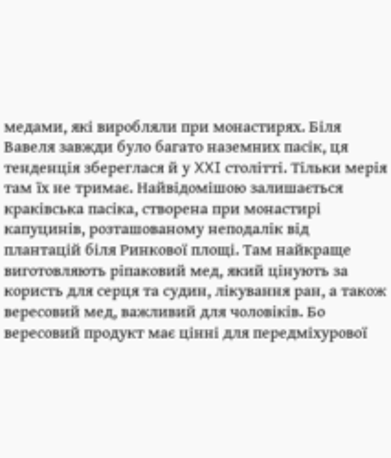медами, які виробляли при монастирях. Біля Вавеля завжди було багато наземних пасік, ця тенденція збереглася й у XXI столітті. Тільки мерія там їх не тримає. Найвідомішою залишається краківська пасіка, створена при монастирі капуцинів, розташованому неподалік від плантацій біля Ринкової площі. Там найкраще виготовляють ріпаковий мед, який цінують за користь для серця та судин, лікування ран, а також вересовий мед, важливий для чоловіків. Бо вересовий продукт має цінні для передміхурової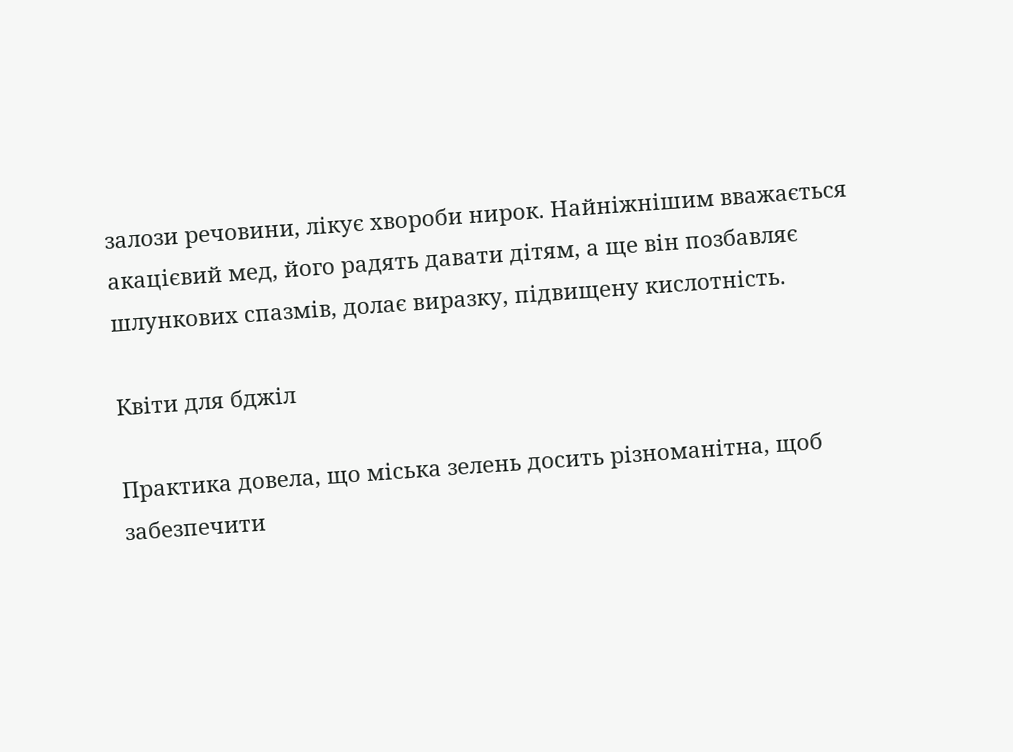залози речовини, лікує хвороби нирок. Найніжнішим вважається акацієвий мед, його радять давати дітям, а ще він позбавляє шлункових спазмів, долає виразку, підвищену кислотність.

Квіти для бджіл

Практика довела, що міська зелень досить різноманітна, щоб забезпечити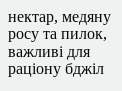нектар, медяну росу та пилок, важливі для раціону бджіл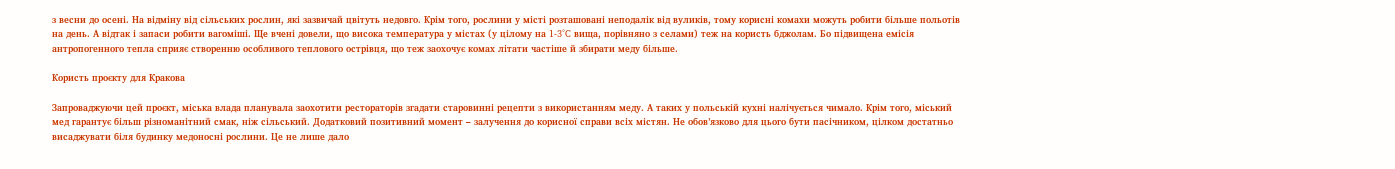з весни до осені. На відміну від сільських рослин, які зазвичай цвітуть недовго. Крім того, рослини у місті розташовані неподалік від вуликів, тому корисні комахи можуть робити більше польотів на день. А відтак і запаси робити вагоміші. Ще вчені довели, що висока температура у містах (у цілому на 1-3°C вища, порівняно з селами) теж на користь бджолам. Бо підвищена емісія антропогенного тепла сприяє створенню особливого теплового острівця, що теж заохочує комах літати частіше й збирати меду більше.

Користь проєкту для Кракова

Запроваджуючи цей проєкт, міська влада планувала заохотити рестораторів згадати старовинні рецепти з використанням меду. А таких у польській кухні налічується чимало. Крім того, міський мед гарантує більш різноманітний смак, ніж сільський. Додатковий позитивний момент – залучення до корисної справи всіх містян. Не обов’язково для цього бути пасічником, цілком достатньо висаджувати біля будинку медоносні рослини. Це не лише дало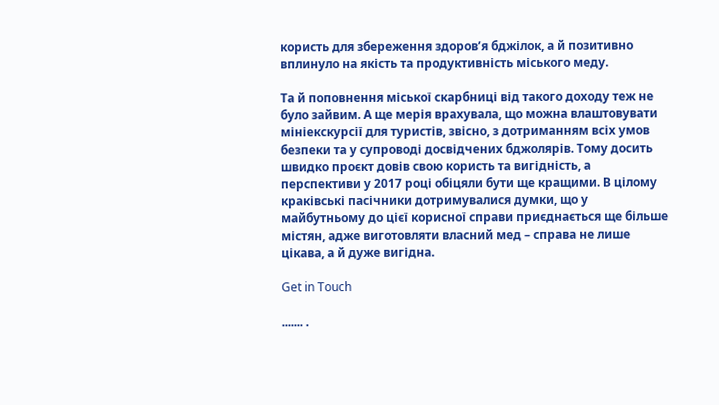користь для збереження здоров’я бджілок, а й позитивно вплинуло на якість та продуктивність міського меду.

Та й поповнення міської скарбниці від такого доходу теж не було зайвим. А ще мерія врахувала, що можна влаштовувати мініекскурсії для туристів, звісно, з дотриманням всіх умов безпеки та у супроводі досвідчених бджолярів. Тому досить швидко проєкт довів свою користь та вигідність, а перспективи у 2017 році обіцяли бути ще кращими. В цілому краківські пасічники дотримувалися думки, що у майбутньому до цієї корисної справи приєднається ще більше містян, адже виготовляти власний мед – справа не лише цікава, а й дуже вигідна.

Get in Touch

....... .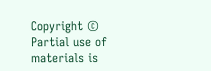Copyright © Partial use of materials is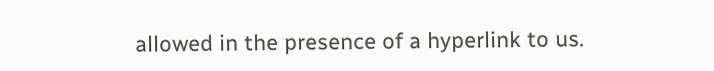allowed in the presence of a hyperlink to us.